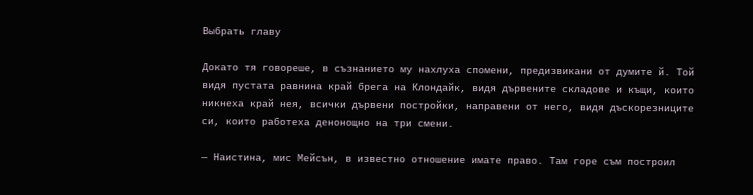Выбрать главу

Докато тя говореше, в съзнанието му нахлуха спомени, предизвикани от думите й. Той видя пустата равнина край брега на Клондайк, видя дървените складове и къщи, които никнеха край нея, всички дървени постройки, направени от него, видя дъскорезниците си, които работеха денонощно на три смени.

— Наистина, мис Мейсън, в известно отношение имате право. Там горе съм построил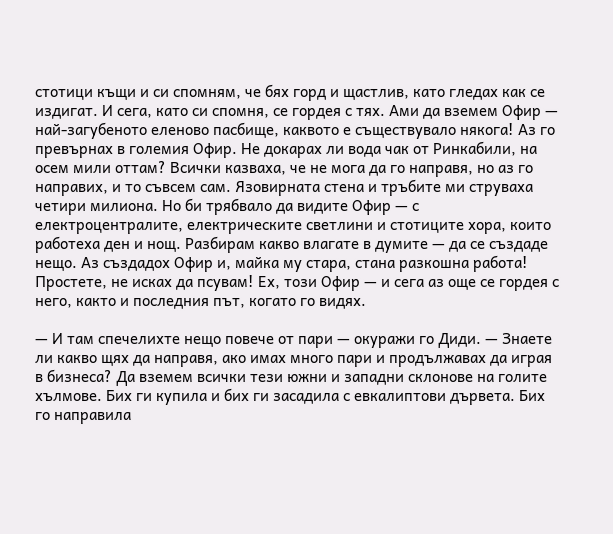стотици къщи и си спомням, че бях горд и щастлив, като гледах как се издигат. И сега, като си спомня, се гордея с тях. Ами да вземем Офир — най-загубеното еленово пасбище, каквото е съществувало някога! Аз го превърнах в големия Офир. Не докарах ли вода чак от Ринкабили, на осем мили оттам? Всички казваха, че не мога да го направя, но аз го направих, и то съвсем сам. Язовирната стена и тръбите ми струваха четири милиона. Но би трябвало да видите Офир — с електроцентралите, електрическите светлини и стотиците хора, които работеха ден и нощ. Разбирам какво влагате в думите — да се създаде нещо. Аз създадох Офир и, майка му стара, стана разкошна работа! Простете, не исках да псувам! Ех, този Офир — и сега аз още се гордея с него, както и последния път, когато го видях.

— И там спечелихте нещо повече от пари — окуражи го Диди. — Знаете ли какво щях да направя, ако имах много пари и продължавах да играя в бизнеса? Да вземем всички тези южни и западни склонове на голите хълмове. Бих ги купила и бих ги засадила с евкалиптови дървета. Бих го направила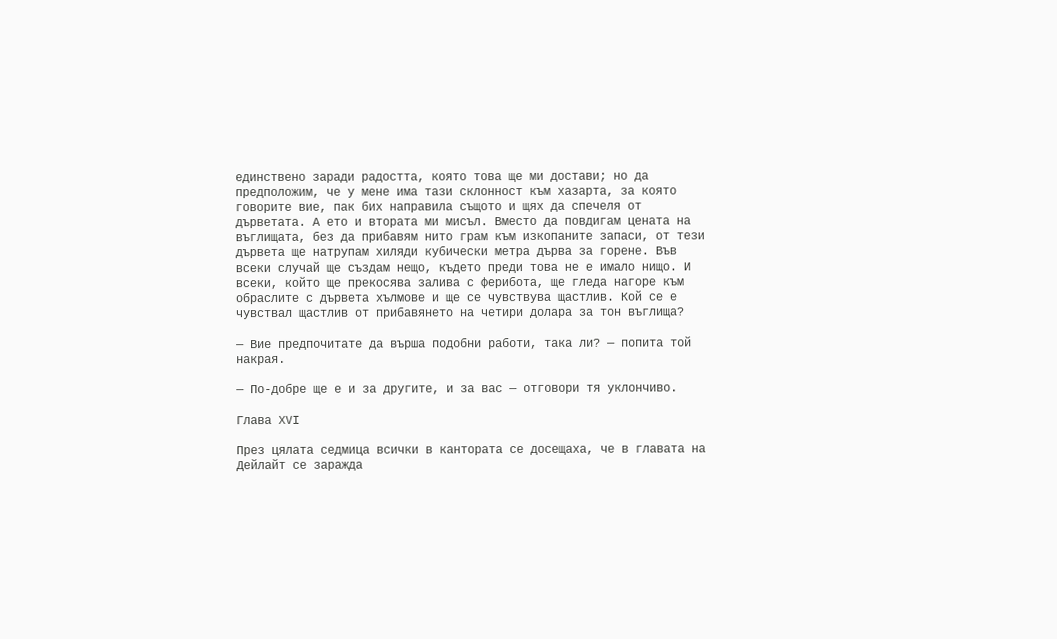единствено заради радостта, която това ще ми достави; но да предположим, че у мене има тази склонност към хазарта, за която говорите вие, пак бих направила същото и щях да спечеля от дърветата. А ето и втората ми мисъл. Вместо да повдигам цената на въглищата, без да прибавям нито грам към изкопаните запаси, от тези дървета ще натрупам хиляди кубически метра дърва за горене. Във всеки случай ще създам нещо, където преди това не е имало нищо. И всеки, който ще прекосява залива с ферибота, ще гледа нагоре към обраслите с дървета хълмове и ще се чувствува щастлив. Кой се е чувствал щастлив от прибавянето на четири долара за тон въглища?

— Вие предпочитате да върша подобни работи, така ли? — попита той накрая.

— По-добре ще е и за другите, и за вас — отговори тя уклончиво.

Глава XVI

През цялата седмица всички в кантората се досещаха, че в главата на Дейлайт се заражда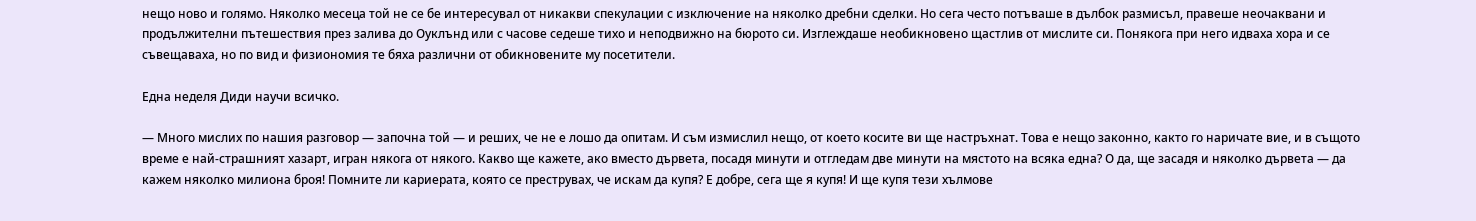нещо ново и голямо. Няколко месеца той не се бе интересувал от никакви спекулации с изключение на няколко дребни сделки. Но сега често потъваше в дълбок размисъл, правеше неочаквани и продължителни пътешествия през залива до Оуклънд или с часове седеше тихо и неподвижно на бюрото си. Изглеждаше необикновено щастлив от мислите си. Понякога при него идваха хора и се съвещаваха, но по вид и физиономия те бяха различни от обикновените му посетители.

Една неделя Диди научи всичко.

— Много мислих по нашия разговор — започна той — и реших, че не е лошо да опитам. И съм измислил нещо, от което косите ви ще настръхнат. Това е нещо законно, както го наричате вие, и в същото време е най-страшният хазарт, игран някога от някого. Какво ще кажете, ако вместо дървета, посадя минути и отгледам две минути на мястото на всяка една? О да, ще засадя и няколко дървета — да кажем няколко милиона броя! Помните ли кариерата, която се преструвах, че искам да купя? Е добре, сега ще я купя! И ще купя тези хълмове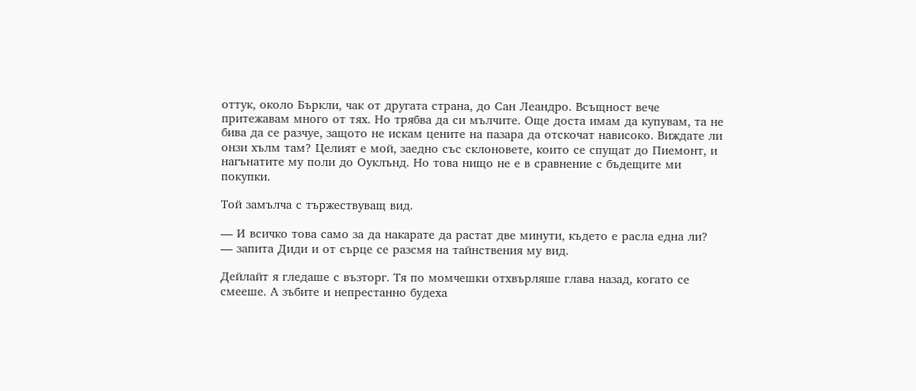оттук, около Бъркли, чак от другата страна, до Сан Леандро. Всъщност вече притежавам много от тях. Но трябва да си мълчите. Още доста имам да купувам, та не бива да се разчуе, защото не искам цените на пазара да отскочат нависоко. Виждате ли онзи хълм там? Целият е мой, заедно със склоновете, които се спущат до Пиемонт, и нагънатите му поли до Оуклънд. Но това нищо не е в сравнение с бъдещите ми покупки.

Той замълча с тържествуващ вид.

— И всичко това само за да накарате да растат две минути, където е расла една ли? — запита Диди и от сърце се разсмя на тайнствения му вид.

Дейлайт я гледаше с възторг. Тя по момчешки отхвърляше глава назад, когато се смееше. А зъбите и непрестанно будеха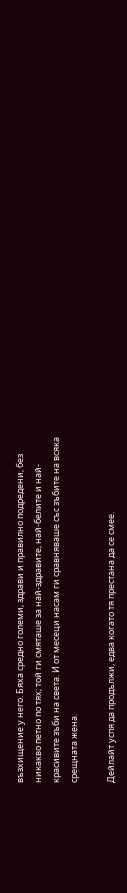възхищение у него. Бяха средно големи, здрави и правилно подредени, без никакво петно по тях; той ги смяташе за най-здравите, най-белите и най-красивите зъби на света. И от месеци насам ги сравняваше със зъбите на всяка срещната жена.

Дейлайт успя да продължи, едва когато тя престана да се смее.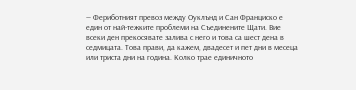— Фериботният превоз между Оуклънд и Сан Франциско е един от най-тежките проблеми на Съединените Щати. Вие всеки ден прекосявате залива с него и това са шест дена в седмицата. Това прави, да кажем, двадесет и пет дни в месеца или триста дни на година. Колко трае единичното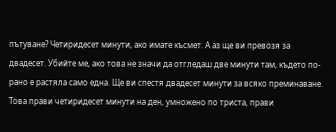пътуване? Четиридесет минути, ако имате късмет. А аз ще ви превозя за двадесет. Убийте ме, ако това не значи да отгледаш две минути там, където по-рано е растяла само една. Ще ви спестя двадесет минути за всяко преминаване. Това прави четиридесет минути на ден, умножено по триста, прави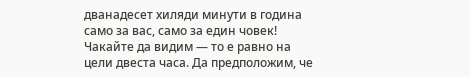дванадесет хиляди минути в година само за вас, само за един човек! Чакайте да видим — то е равно на цели двеста часа. Да предположим, че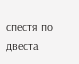спестя по двеста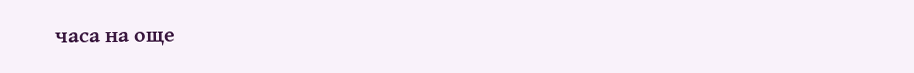часа на още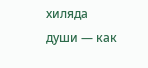хиляда души — как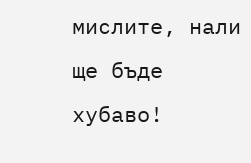мислите, нали ще бъде хубаво!